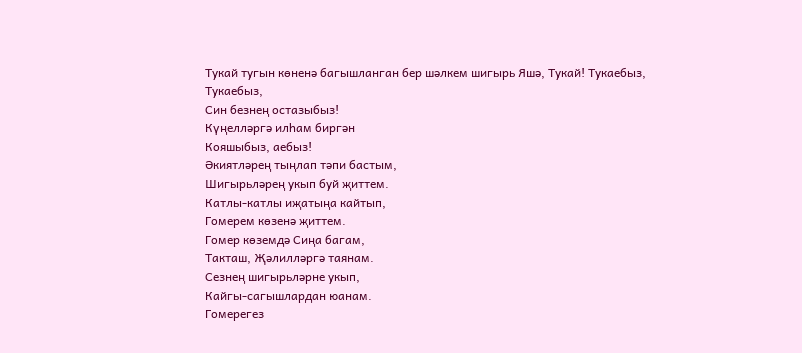Тукай тугын көненә багышланган бер шәлкем шигырь Яшә, Тукай! Тукаебыз, Тукаебыз,
Син безнең остазыбыз!
Күңелләргә илһам биргән
Кояшыбыз, аебыз!
Әкиятләрең тыңлап тәпи бастым,
Шигырьләрең укып буй җиттем.
Катлы-катлы иҗатыңа кайтып,
Гомерем көзенә җиттем.
Гомер көземдә Сиңа багам,
Такташ, Җәлилләргә таянам.
Сезнең шигырьләрне укып,
Кайгы-сагышлардан юанам.
Гомерегез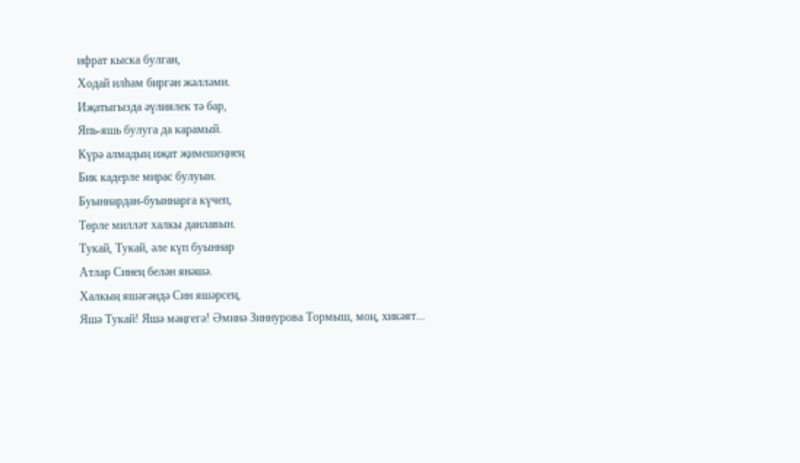ифрат кыска булган,
Ходай илһам биргән жәлләми.
Иҗатыгызда әүлиялек тә бар,
Япь-яшь булуга да карамый.
Күрә алмадың иҗат җимешеңнең
Бик кадерле мирас булуын.
Буыннардан-буыннарга күчеп,
Төрле милләт халкы данлавын.
Тукай, Тукай, әле күп буыннар
Атлар Синең белән янәшә.
Халкың яшәгәндә Син яшәрсең,
Яшә Тукай! Яшә мәңгегә! Әминә Зиннурова Тормыш, моң, хикәят...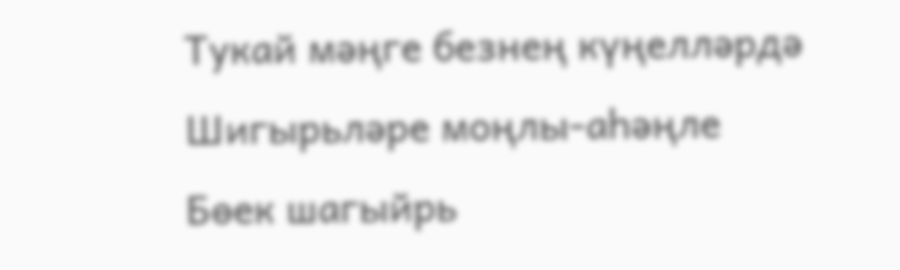Тукай мәңге безнең күңелләрдә
Шигырьләре моңлы‑аһәңле
Бөек шагыйрь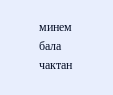минем бала чактан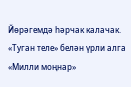Йөрәгемдә һәрчак калачак.
«Туган теле» белән үрли алга
«Милли моңнар»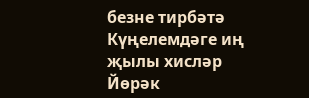безне тирбәтә
Күңелемдәге иң җылы хисләр
Йөрәк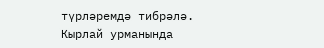түрләремдә тибрәлә.
Кырлай урманында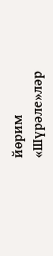йөрим
«Шүрәле»ләр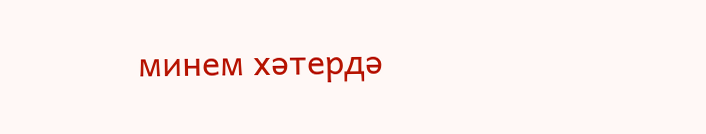минем хәтердә